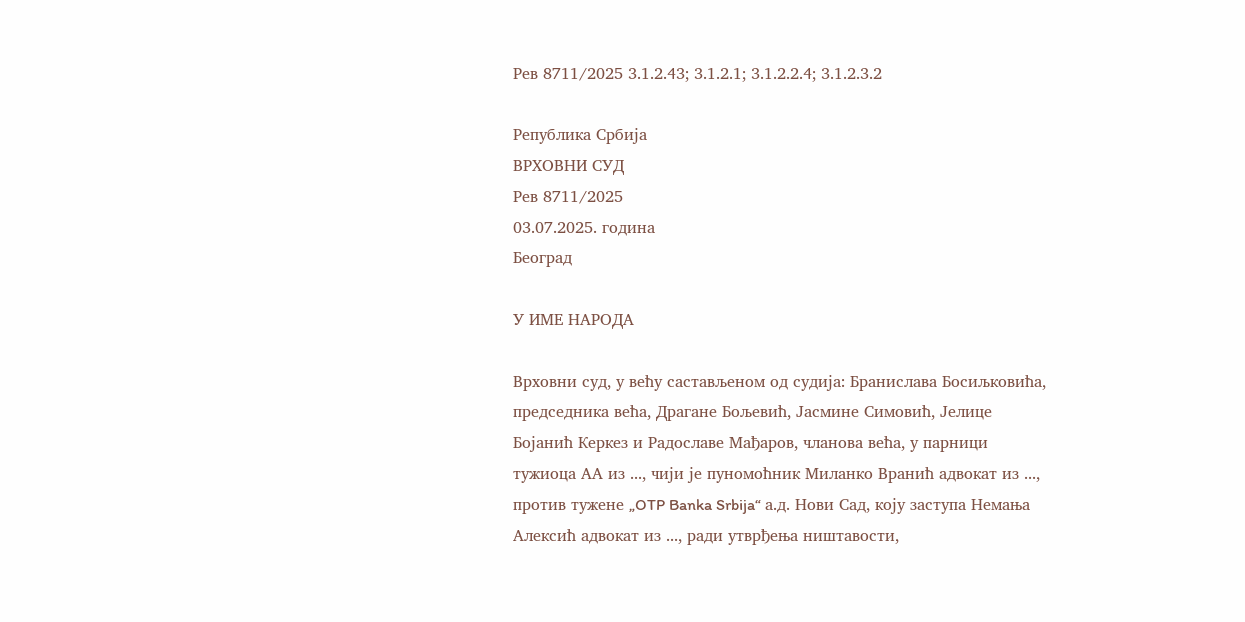Рев 8711/2025 3.1.2.43; 3.1.2.1; 3.1.2.2.4; 3.1.2.3.2

Република Србија
ВРХОВНИ СУД
Рев 8711/2025
03.07.2025. година
Београд

У ИМЕ НАРОДА

Врховни суд, у већу састављеном од судија: Бранислава Босиљковића, председника већа, Драгане Бољевић, Јасмине Симовић, Јелице Бојанић Керкез и Радославе Мађаров, чланова већа, у парници тужиоца АА из ..., чији је пуномоћник Миланко Вранић адвокат из ..., против тужене „OTP Banka Srbija“ а.д. Нови Сад, коју заступа Немања Алексић адвокат из ..., ради утврђења ништавости,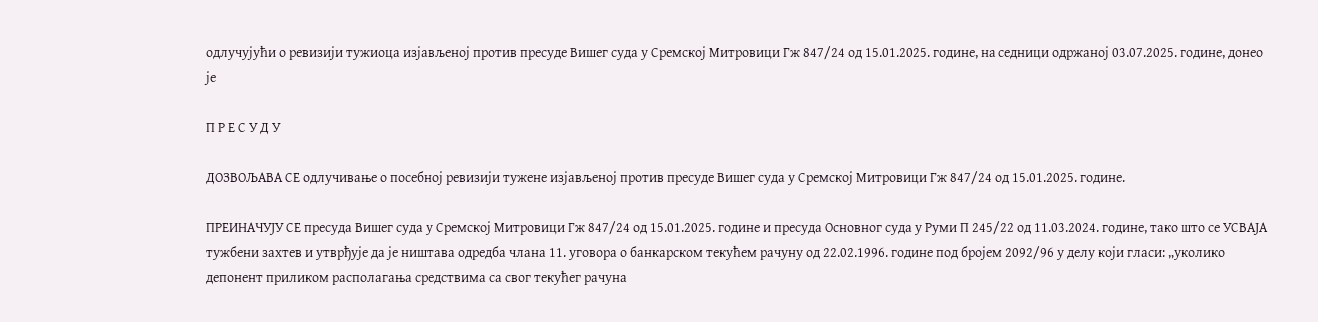одлучујући о ревизији тужиоца изјављеној против пресуде Вишег суда у Сремској Митровици Гж 847/24 од 15.01.2025. године, нa седници одржаној 03.07.2025. године, донео је

П Р Е С У Д У

ДОЗВОЉАВА СЕ одлучивање о посебној ревизији тужене изјављеној против пресуде Вишег суда у Сремској Митровици Гж 847/24 од 15.01.2025. године.

ПРЕИНАЧУЈУ СЕ пресуда Вишег суда у Сремској Митровици Гж 847/24 од 15.01.2025. године и пресуда Основног суда у Руми П 245/22 од 11.03.2024. године, тако што се УСВАЈА тужбени захтев и утврђује да је ништава одредба члана 11. уговора о банкарском текућем рачуну од 22.02.1996. године под бројем 2092/96 у делу који гласи: „уколико депонент приликом располагања средствима са свог текућег рачуна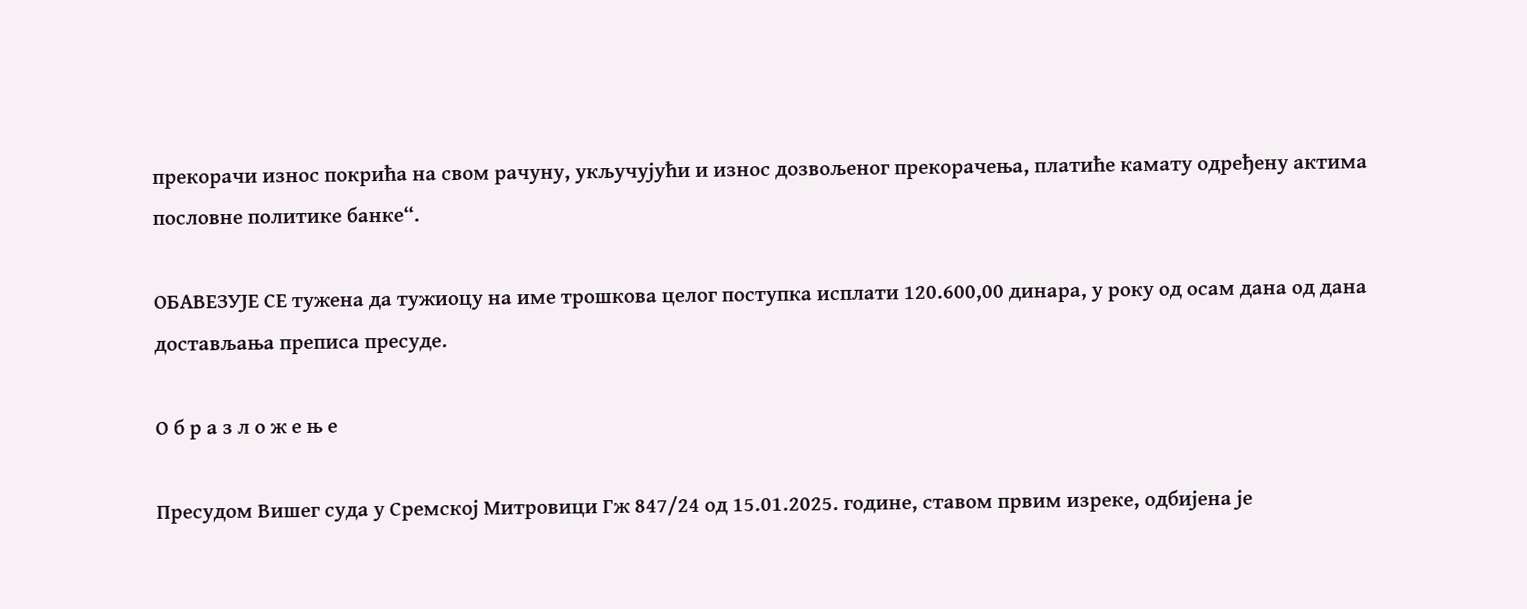прекорачи износ покрића на свом рачуну, укључујући и износ дозвољеног прекорачења, платиће камату одређену актима пословне политике банке“.

ОБАВЕЗУЈЕ СЕ тужена да тужиоцу на име трошкова целог поступка исплати 120.600,00 динара, у року од осам дана од дана достављања преписа пресуде.

О б р а з л о ж е њ е

Пресудом Вишег суда у Сремској Митровици Гж 847/24 од 15.01.2025. године, ставом првим изреке, одбијена је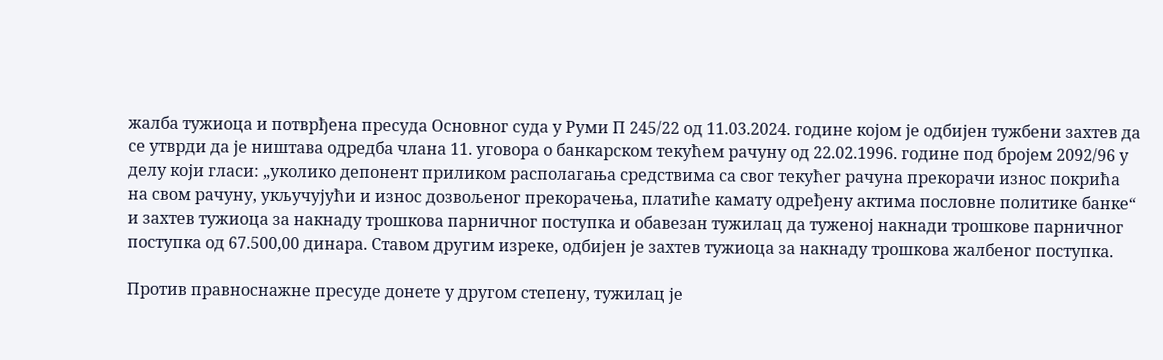жалба тужиоца и потврђена пресуда Основног суда у Руми П 245/22 од 11.03.2024. године којом је одбијен тужбени захтев да се утврди да је ништава одредба члана 11. уговора о банкарском текућем рачуну од 22.02.1996. године под бројем 2092/96 у делу који гласи: „уколико депонент приликом располагања средствима са свог текућег рачуна прекорачи износ покрића на свом рачуну, укључујући и износ дозвољеног прекорачења, платиће камату одређену актима пословне политике банке“ и захтев тужиоца за накнаду трошкова парничног поступка и обавезан тужилац да туженој накнади трошкове парничног поступка од 67.500,00 динара. Ставом другим изреке, одбијен је захтев тужиоца за накнаду трошкова жалбеног поступка.

Против правноснажне пресуде донете у другом степену, тужилац је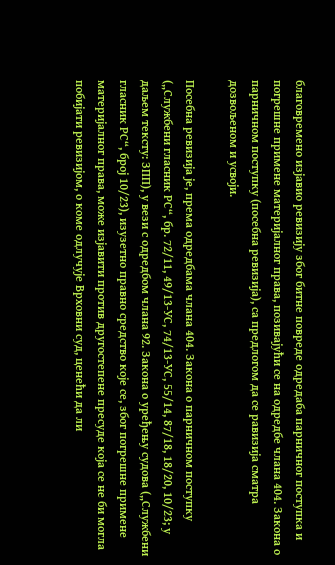благовремено изјавио ревизију због битне повреде одредаба парничног поступка и погрешне примене материјалног права, позивајући се на одредбе члана 404. Закона о парничном поступку (посебна ревизија), са предлогом да се равизија сматра дозвољеном и усвоји.

Посебна ревизија је, према одредбама члана 404. Закона о парничном поступку („Службени гласник РС“, бр. 72/11, 49/13-УС, 74/13-УС, 55/14, 87/18, 18/20, 10/23; у даљем тексту: ЗПП), у вези с одредбом члана 92. Закона о уређењу судова („Службени гласник РС“, број 10/23), изузетно правно средство које се, због погрешне примене материјалног права, може изјавити против другостепене пресуде која се не би могла побијати ревизијом, о коме одлучује Врховни суд, ценећи да ли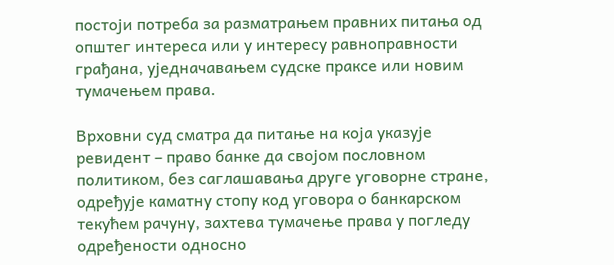постоји потреба за разматрањем правних питања од општег интереса или у интересу равноправности грађана, уједначавањем судске праксе или новим тумачењем права.

Врховни суд сматра да питање на која указује ревидент – право банке да својом пословном политиком, без саглашавања друге уговорне стране, одређује каматну стопу код уговора о банкарском текућем рачуну, захтева тумачење права у погледу одређености односно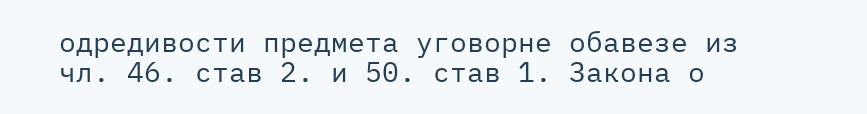одредивости предмета уговорне обавезе из чл. 46. став 2. и 50. став 1. Закона о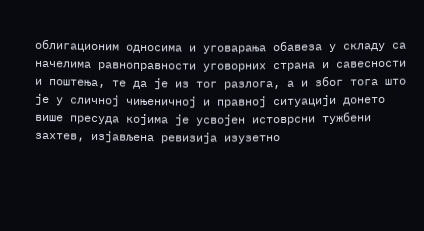облигационим односима и уговарања обавеза у складу са начелима равноправности уговорних страна и савесности и поштења, те да је из тог разлога, а и због тога што је у сличној чињеничној и правној ситуацији донето више пресуда којима је усвојен истоврсни тужбени захтев, изјављена ревизија изузетно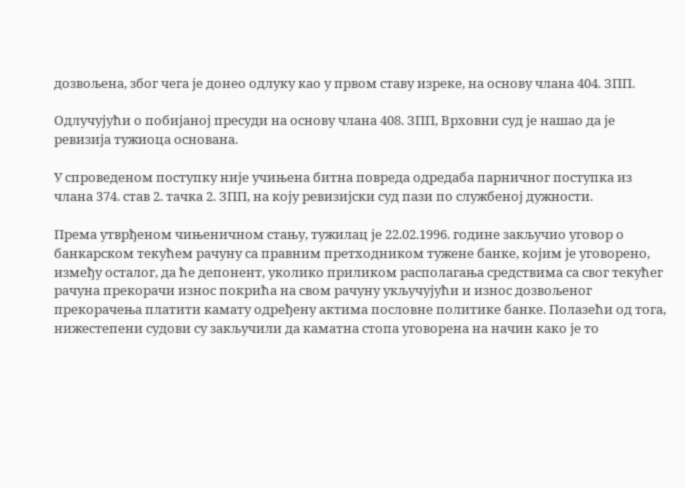дозвољена, због чега је донео одлуку као у првом ставу изреке, на основу члана 404. ЗПП.

Одлучујући о побијаној пресуди на основу члана 408. ЗПП, Врховни суд је нашао да је ревизија тужиоца основана.

У спроведеном поступку није учињена битна повреда одредаба парничног поступка из члана 374. став 2. тачка 2. ЗПП, на коју ревизијски суд пази по службеној дужности.

Према утврђеном чињеничном стању, тужилац је 22.02.1996. године закључио уговор о банкарском текућем рачуну са правним претходником тужене банке, којим је уговорено, између осталог, да ће депонент, уколико приликом располагања средствима са свог текућег рачуна прекорачи износ покрића на свом рачуну укључујући и износ дозвољеног прекорачења платити камату одређену актима пословне политике банке. Полазећи од тога, нижестепени судови су закључили да каматна стопа уговорена на начин како је то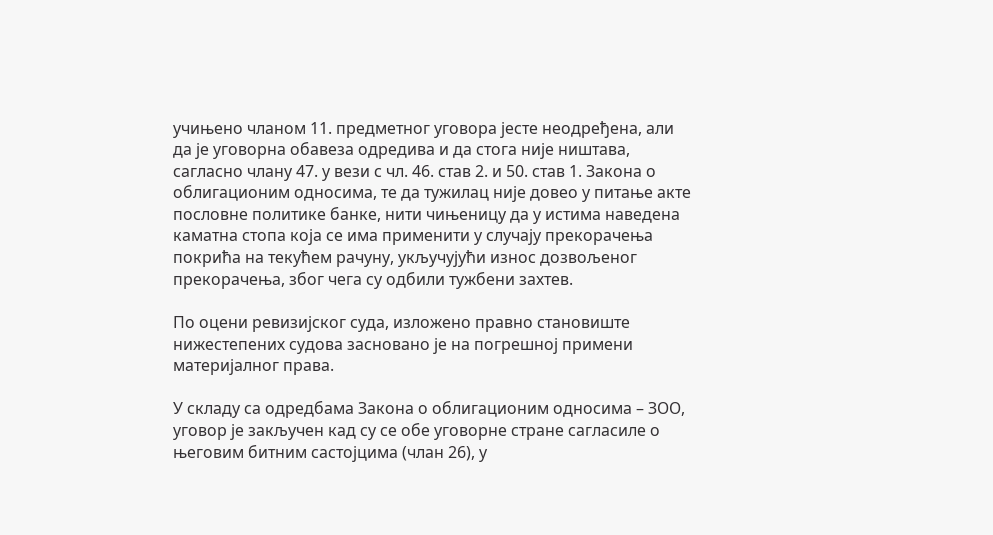учињено чланом 11. предметног уговора јесте неодређена, али да је уговорна обавеза одредива и да стога није ништава, сагласно члану 47. у вези с чл. 46. став 2. и 50. став 1. Закона о облигационим односима, те да тужилац није довео у питање акте пословне политике банке, нити чињеницу да у истима наведена каматна стопа која се има применити у случају прекорачења покрића на текућем рачуну, укључујући износ дозвољеног прекорачења, због чега су одбили тужбени захтев.

По оцени ревизијског суда, изложено правно становиште нижестепених судова засновано је на погрешној примени материјалног права.

У складу са одредбама Закона о облигационим односима – ЗОО, уговор је закључен кад су се обе уговорне стране сагласиле о његовим битним састојцима (члан 26), у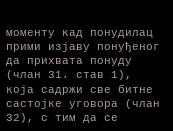моменту кад понудилац прими изјаву понуђеног да прихвата понуду (члан 31. став 1), која садржи све битне састојке уговора (члан 32), с тим да се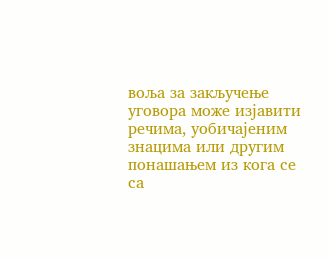воља за закључење уговора може изјавити речима, уобичајеним знацима или другим понашањем из кога се са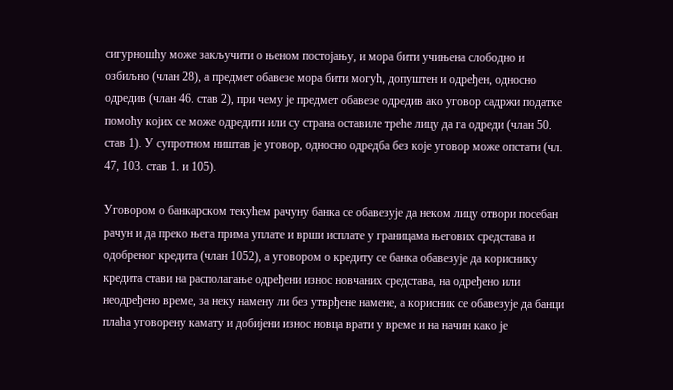сигурношћу може закључити о њеном постојању, и мора бити учињена слободно и озбиљно (члан 28), а предмет обавезе мора бити могућ, допуштен и одређен, односно одредив (члан 46. став 2), при чему је предмет обавезе одредив ако уговор садржи податке помоћу којих се може одредити или су страна оставиле треће лицу да га одреди (члан 50. став 1). У супротном ништав је уговор, односно одредба без које уговор може опстати (чл. 47, 103. став 1. и 105).

Уговором о банкарском текућем рачуну банка се обавезује да неком лицу отвори посебан рачун и да преко њега прима уплате и врши исплате у границама његових средстава и одобреног кредита (члан 1052), а уговором о кредиту се банка обавезује да кориснику кредита стави на располагање одређени износ новчаних средстава, на одређено или неодређено време, за неку намену ли без утврђене намене, а корисник се обавезује да банци плаћа уговорену камату и добијени износ новца врати у време и на начин како је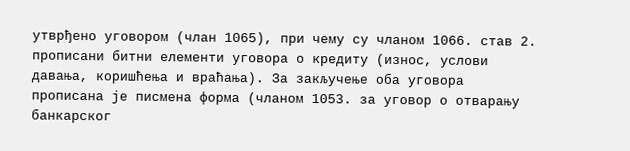утврђено уговором (члан 1065), при чему су чланом 1066. став 2. прописани битни елементи уговора о кредиту (износ, услови давања, коришћења и враћања). За закључење оба уговора прописана је писмена форма (чланом 1053. за уговор о отварању банкарског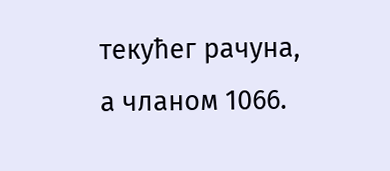текућег рачуна, а чланом 1066.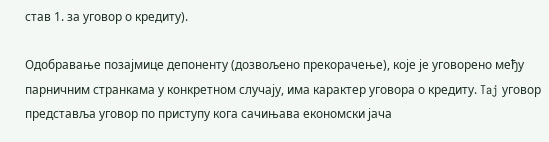став 1. за уговор о кредиту).

Одобравање позајмице депоненту (дозвољено прекорачење), које је уговорено међу парничним странкама у конкретном случају, има карактер уговора о кредиту. Taj уговор представља уговор по приступу кога сачињава економски јача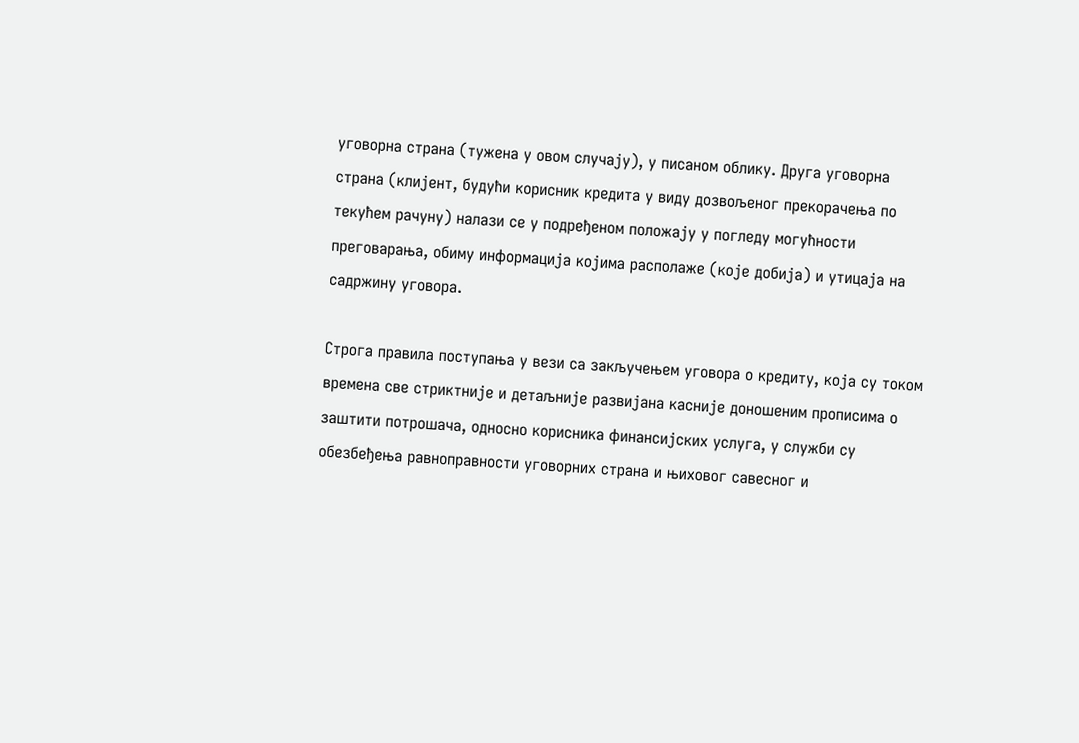уговорна страна (тужена у овом случају), у писаном облику. Друга уговорна страна (клијент, будући корисник кредита у виду дозвољеног прекорачења по текућем рачуну) налази се у подређеном положају у погледу могућности преговарања, обиму информација којима располаже (које добија) и утицаја на садржину уговора.

Строга правила поступања у вези са закључењем уговора о кредиту, која су током времена све стриктније и детаљније развијана касније доношеним прописима о заштити потрошача, односно корисника финансијских услуга, у служби су обезбеђења равноправности уговорних страна и њиховог савесног и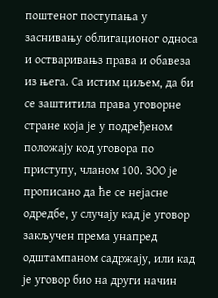поштеног поступања у заснивању облигационог односа и остваривањз права и обавеза из њега. Са истим циљем, да би се заштитила права уговорне стране која је у подређеном положају код уговора по приступу, чланом 100. ЗОО је прописано да ће се нејасне одредбе, у случају кад је уговор закључен према унапред одштампаном садржају, или кад је уговор био на други начин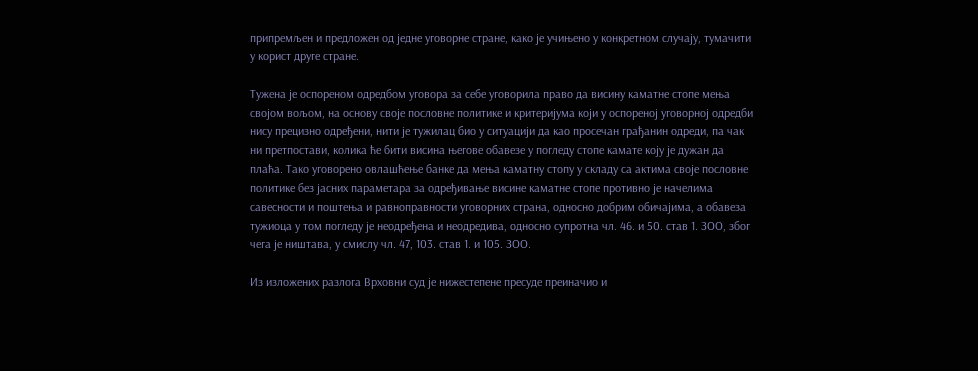припремљен и предложен од једне уговорне стране, како је учињено у конкретном случају, тумачити у корист друге стране.

Тужена је оспореном одредбом уговора за себе уговорила право да висину каматне стопе мења својом вољом, на основу своје пословне политике и критеријума који у оспореној уговорној одредби нису прецизно одређени, нити је тужилац био у ситуацији да као просечан грађанин одреди, па чак ни претпостави, колика ће бити висина његове обавезе у погледу стопе камате коју је дужан да плаћа. Тако уговорено овлашћење банке да мења каматну стопу у складу са актима своје пословне политике без јасних параметара за одређивање висине каматне стопе противно је начелима савесности и поштења и равноправности уговорних страна, односно добрим обичајима, а обавеза тужиоца у том погледу је неодређена и неодредива, односно супротна чл. 46. и 50. став 1. ЗОО, због чега је ништава, у смислу чл. 47, 103. став 1. и 105. ЗОО.

Из изложених разлога Врховни суд је нижестепене пресуде преиначио и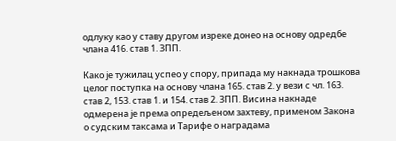одлуку као у ставу другом изреке донео на основу одредбе члана 416. став 1. ЗПП.

Како је тужилац успео у спору, припада му накнада трошкова целог поступка на основу члана 165. став 2. у вези с чл. 163. став 2, 153. став 1. и 154. став 2. ЗПП. Висина накнаде одмерена је према опредељеном захтеву, применом Закона о судским таксама и Тарифе о наградама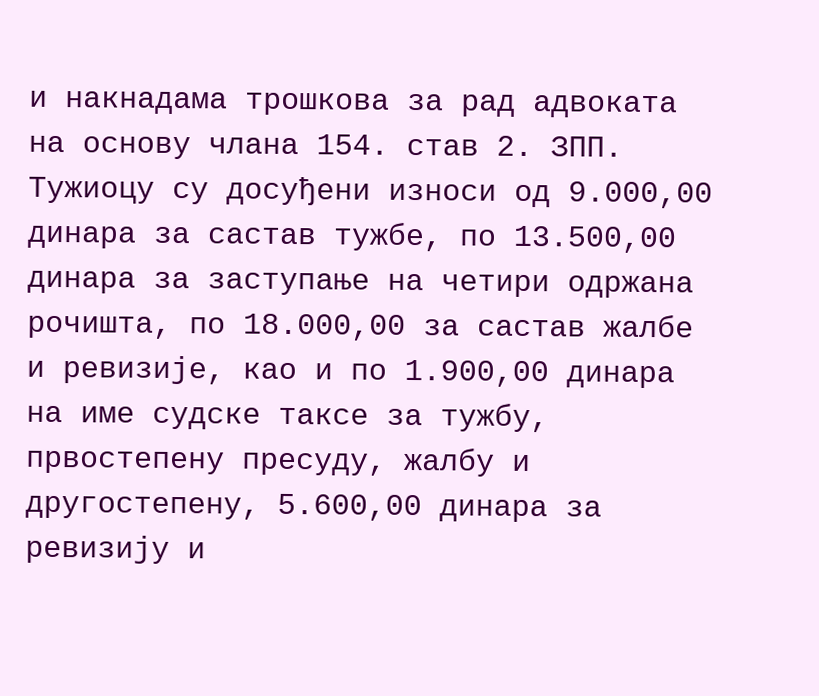и накнадама трошкова за рад адвоката на основу члана 154. став 2. ЗПП. Тужиоцу су досуђени износи од 9.000,00 динара за састав тужбе, по 13.500,00 динара за заступање на четири одржана рочишта, по 18.000,00 за састав жалбе и ревизије, као и по 1.900,00 динара на име судске таксе за тужбу, првостепену пресуду, жалбу и другостепену, 5.600,00 динара за ревизију и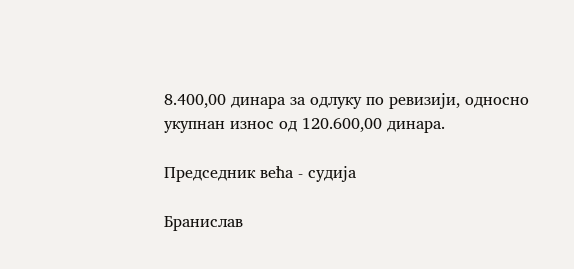8.400,00 динара за одлуку по ревизији, односно укупнан износ од 120.600,00 динара.

Председник већа - судија

Бранислав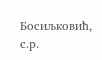Босиљковић, с.р.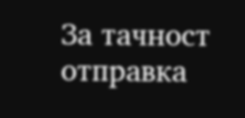За тачност отправка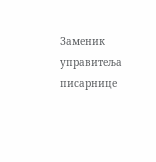Заменик управитеља писарнице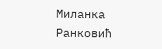Миланка Ранковић